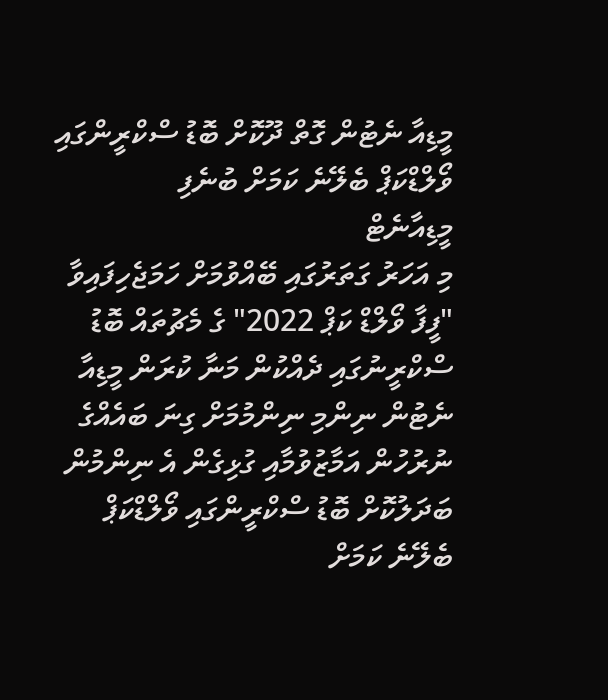މީޑިއާ ނެޓުން ގޮތް ދޫކޮށް ބޮޑު ސްކްރީންގައި ވޯލްޑްކަޕް ބެލޭނެ ކަމަށް ބުނެފި
މީޑިއާނެޓް
މި އަހަރު ގަތަރުގައި ބޭއްވުމަށް ހަމަޖެހިފައިވާ "ފީފާ ވޯލްޑް ކަޕް 2022" ގެ މެޗުތައް ބޮޑު ސްކްރީނުގައި ދެއްކުން މަނާ ކުރަން މީޑިއާ ނެޓުން ނިންމި ނިންމުމަށް ގިނަ ބައެއްގެ ނުރުހުން އަމާޒުވުމާއި ގުޅިގެން އެ ނިންމުން ބަދަލުކޮށް ބޮޑު ސްކްރީންގައި ވޯލްޑްކަޕް ބެލޭނެ ކަމަށް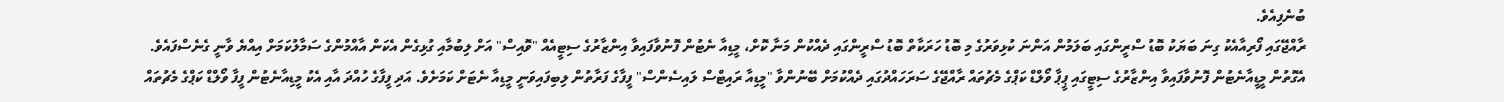ބުނެފިއެވެ.
ރާއްޖޭގައި ފޯރިއާއެކު ގިނަ ބަޔަކު ބޮޑު ސްރީންގައި ބަލަމުން އަންނަ ކުޅިވަރުގެ މި ބޮޑު ހަރަކާތް ބޮޑު ސްރީންގައި ދެއްކުން މަނާ ކޮށް، މީޑިއާ ނެޓުން ފޮނުވާފައިވާ އިންޒާރުގެ ސިޓީއެއް "ވޮއިސް" އަށް ލިބުމާއި ގުޅިގެން އެކަން އާއްމުންގެ ސަމާލުކަމަށް އިއްޔެ ވާނީ ގެނެސްފައެވެ.
އެގޮތުން މީޑީއާނެޓުން ފޮނުވާފައިވާ އިންޒާރުގެ ސިޓީގައި ޕީޕާ ވޯލްޑް ކަޕްގެ މެޗުތައް ރާއްޖޭގެ ސަރަހައްދުގައި ދެއްކުމަށް ބޭނުންވާ "މީޑިއާ ރައިޓްސް ލައިސެންސް" ފީފާގެ ފަރާތުން ލިބިފައިވަނީ މީޑިއާ ނެޓަށް ކަމަށެވެ. އަދި ފީފާގެ ހުއްދަ އާއި އެކު މީޑިއާނެޓުން ފީފާ ވޯލްޑް ކަޕްގެ މެޗުތައް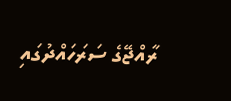ރާއްޖޭގެ ސަރަހައްދުގައި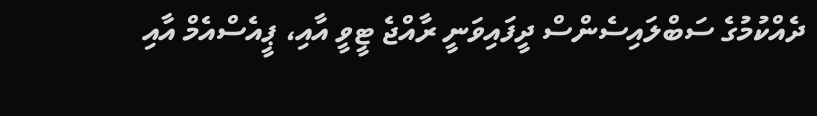ދެއްކުމުގެ ސަބްލައިސެންސް ދީފައިވަނީ ރާއްޖެ ޓީވީ އާއި، ޕީއެސްއެމް އާއި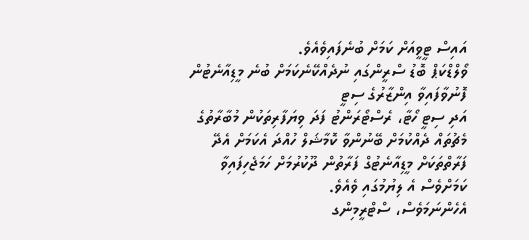އައިސް ޓީވީއަށް ކަމަށް ބުނެފައިވެއެވެ.
ވޯލްޑްކަޕް ބޮޑު ސްރީންގައި ނުދެއްކޭނެކަމަށް ބުނެ މީޑިއާނެޓުން ފޮނުވާފައިވާ އިންޒާރުގެ ސިޓީ
އަދި ސިޓީ ހޯޓާ، ރެސްޓޯރަންޓު ފަދަ ވިޔަފާރިތަކުން މުބާރާތުގެ މެޗުތައް ދެއްކުމަށް ބޭނުންވާ ކޮމާޝަލް ހުއްދަ އެކަމަށް އެދޭ ފަރާތްތަކަށް މީޑިއާނެޓުގް ފަރާތުން ދޫކުރުމަށް ހަމަޖެހިފައިވާ ކަމަށްވެސް އެ ލިޔުމުގައި ވެއެވެ.
އެހެންނަމަވެސް، ސްޓްރީމިންގ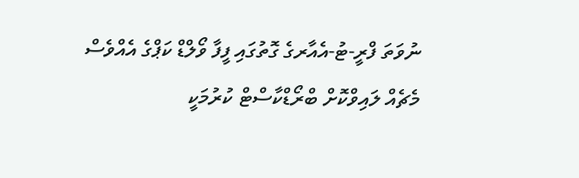ނުވަތަ ފްރީ-ޓު-އެއާރގެ ގޮތުގައި ފީފާ ވޯލްޑް ކަޕްގެ އެއްވެސް މެޗެއް ލައިވްކޮށް ބްރޯޑްކާސްޓް ކުރުމަކީ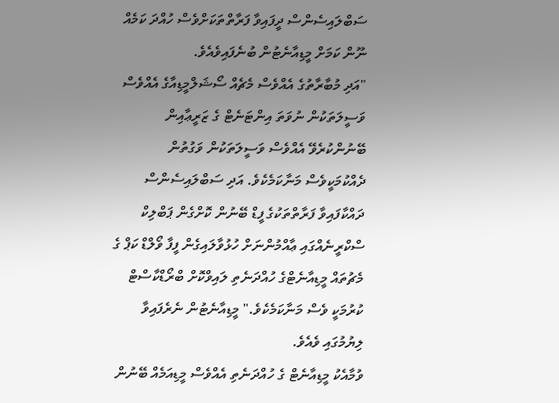ސަބްލައިސެންސް ދީފައިވާ ފަރާތްތަކަށްވެސް ހުއްދަ ކަމެއް ނޫން ކަމަށް މީޑިއާނެޓުން ބުނެފައިވެއެވެ.
"އަދި މުބާރާތުގެ އެއްވެސް މެޗެއް ސޯޝަލްމީޑިއާގެ އެއްވެސް ވަސީލަތަކުން ނުވަތަ އިންޓަނެޓް ގެ ޒަރީޢާއިން ބޭނުންކުރެވޭ އެއްވެސް ވަސީލަތަކުން ވަގުތުން ދެއްކުމަކީވެސް މަނާކަމެކެވެ. އަދި ސަބްލައިސެންސް ދައްކާފައިވާ ފަރާތްތަކުގެ ފީޑް ބޭނުން ކޮށްގެން ޕަބްލިކް ސްކްރީނެއްގައި ޢާއްމުންނަށް ހުޅުވާލައިގެން ފީފާ ވޯލްޑް ކަޕް ގެ މެޗުތައް މީޑިއާނެޓްގެ ހުއްދަނެތި ލައިވްކޮށް ބްރޯޑްކާސްޓް ކުރުމަކީ ވެސް މަނާކަމެކެވެ." މީޑިއާނެޓުން ނެރެފައިވާ ލިޔުމުގައި ވެއެވެ.
ވުމާއެކު މީޑިއާނެޓް ގެ ހުއްދަނެތި އެއްވެސް މީޑިއަމެއް ބޭނުން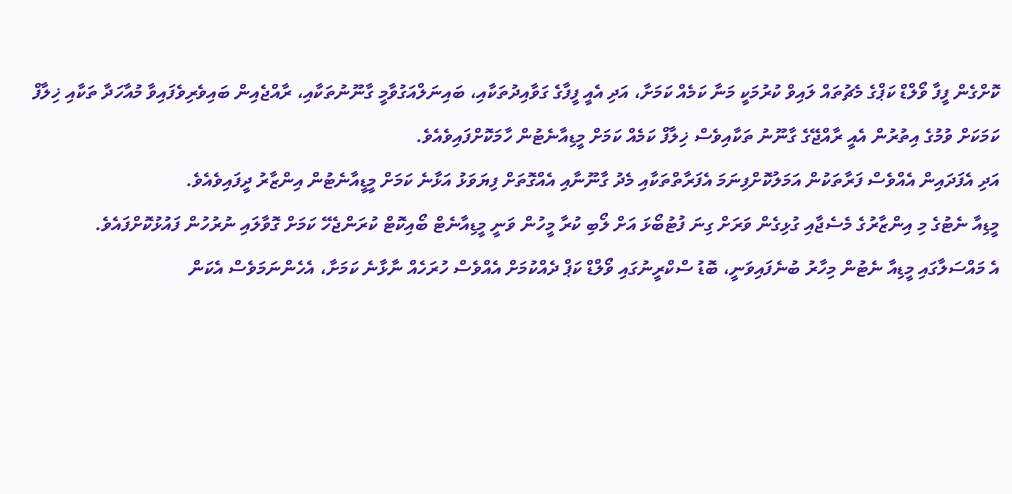ކޮށްގެން ފީފާ ވޯލްޑް ކަޕްގެ މެޗުތައް ލައިވް ކުރުމަކީ މަނާ ކަމެއް ކަމަށާ، އަދި އެއީ ފީފާގެ ގަވާއިދުތަކާއި، ބައިނަލްއަގުވާމީ ގާނޫނުތަކާއި، ރާއްޖެއިން ބައިވެރިވެފައިވާ މުއާހަދާ ތަކާއި ޚިލާފް ކަމަކަށް ވުމުގެ އިތުރުން އެއީ ރާއްޖޭގެ ގާނޫނު ތަކާއިވެސް ޚިލާފް ކަމެއް ކަމަށް މީޑިއާނެޓުން ހާމަކޮށްފައިވެއެވެ.
އަދި އެފަދައިން އެއްވެސް ފަރާތަކުން އަމަލުކޮށްފިނަމަ އެފަރާތްތަކާއި މެދު ގާނޫނާއި އެއްގޮތަށް ފިޔަވަޅު އަޅާނެ ކަމަށް މީޑީއާނެޓުން އިންޒާރު ދީފައިވެއެވެ.
މީޑިއާ ނެޓުގެ މި އިންޒާރުގެ މެސެޖާއި ގުޅިގެން ވަރަށް ގިނަ ފުޓުބޯޅަ އަށް ލޯބި ކުރާ މީހުން ވަނީ މީޑިއާނެޓް ބޯއިކޮޓް ކުރަންޖެހޭ ކަމަށް ގޮވާލައި ނުރުހުން ފައުޅުކޮށްފައެވެ.
އެ މައްސަލާގައި މީޑިއާ ނެޓުން މިހާރު ބުނެފައިވަނީ، ބޮޑު ސްކްރީނުގައި ވޯލްޑް ކަޕް ދެއްކުމަށް އެއްވެސް ހުރަހެއް ނާޅާނެ ކަމަށާ، އެހެންނަމަވެސް އެކަން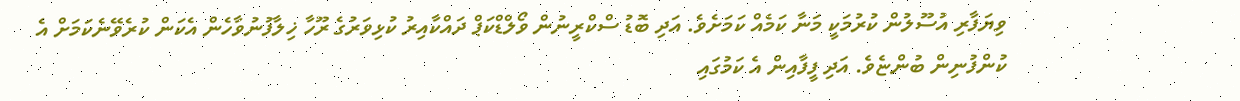ވިޔަފާރި އުސޫލުން ކުރުމަކީ މަނާ ކަމެއް ކަމަށެވެ. އަދި ބޮޑު ސްކްރީނުން ވޯލްޑްކަޕް ދައްކާއިރު ކުޅިވަރުގެ ރޫހާ ޚިލާފުނުވާހެން އެކަން ކުރެވޭނެކަމަށް އެ ކުންފުނިން ބުންޏެވެ. އަދި ފީފާއިން އެ ކަމުގައި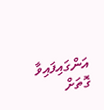އަންގައިފައިވާ ގޮތަށް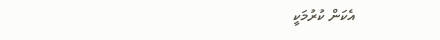އެކަން ކުރުމަކީ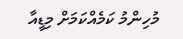މުހިންމު ކަމެއްކަމަށް މިޑީއާ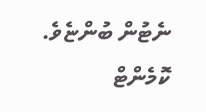ނެޓުން ބުންޏެވެ.
ކޮމެންޓް